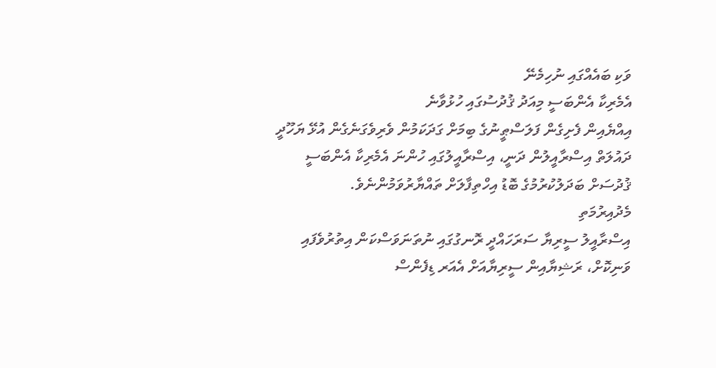ވަކި ބައެއްގައި ނުހިމެނޭ
އެމެރިކާ އެންބަސީ މިއަދު ޤުދުސުގައި ހުޅުވާނެ
އިއްޔެއިން ފެށިގެން ފަލަސްޠީނުގެ ބިމަށް ގަދަކަމުން ވެރިވެގަނެގެން އުޅޭ ޔަހޫދީ ދައުލަތް އިސްރާއީލުން ދަނީ، އިސްރާއީލުގައި ހުންނަ އެމެރިކާ އެންބަސީ ޤުދުސަށް ބަދަލުކުރުމުގެ ބޮޑު އިހްތިފާލަށް ތައްޔާރުވަމުންނެވެ.
މެދުއިރުމަތި
އިސްރާއީލު ސީރިޔާ ސަރަހައްދީ ރޮނގުގައި ނުތަނަވަސްކަން އިތުރުވެފައި ވަނިކޮށް، ރަޝިޔާއިން ސީރިޔާއަށް އެއަރ ޑިފެންސް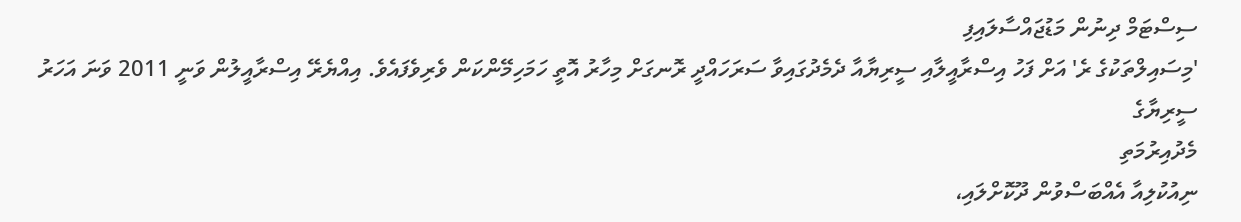ސިސްޓަމް ދިނުން މަޑުޖައްސާލައިފި
'މިސައިލްތަކުގެ ރެ' އަށް ފަހު އިސްރާއީލާއި ސީރިޔާއާ ދެމެދުގައިވާ ސަރަހައްދީ ރޮނގަށް މިހާރު އޮތީ ހަމަހިމޭންކަން ވެރިވެފައެވެ. އިއްޔެރޭ އިސްރާއީލުން ވަނީ 2011 ވަނަ އަހަރު ސީރިޔާގެ
މެދުއިރުމަތި
ނިއުކުލިއާ އެއްބަސްވުން ދޫކޮށްލައި،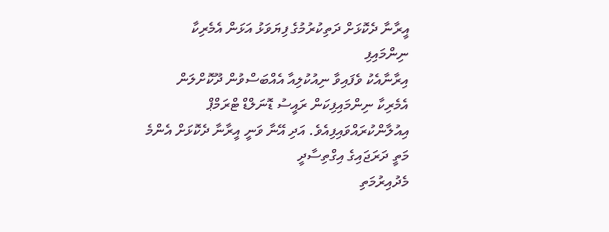އީރާނާ ދެކޮޅަށް ދަތިކުރުމުގެ ފިޔަވަޅު އަޅަން އެމެރިކާ ނިންމައިފި
އިރާނާއެކު ވެފައިވާ ނިއުކުލިއާ އެއްބަސްވުން ދޫކޮށްލަން އެމެރިކާ ނިންމައިފިކަން ރައީސު ޑޮނަލްޑް ޓްރަމްޕް އިއުލާންކުރައްވައިފިއެވެ. އަދި އޭނާ ވަނީ އީރާނާ ދެކޮޅަށް އެންމެ މަތީ ދަރަޖައިގެ އިގްތިސާދީ
މެދުއިރުމަތި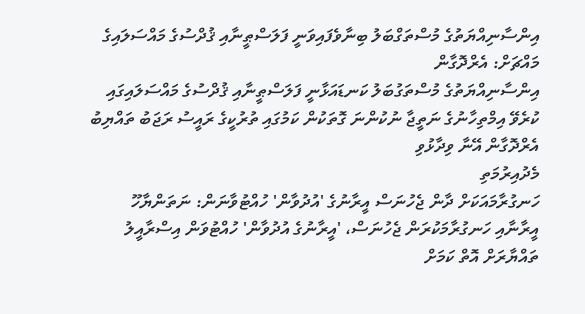އިންސާނިއްޔަތުގެ މުސްތަގްބަލު ބިނާވެފައިވަނީ ފަލަސްޠީނާއި ޤުދްސުގެ މައްސަލައިގެ މައްޗަށް: އެރްދޮގާން
އިންސާނިއްޔަތުގެ މުސްތަގުބަލު ކަނޑައަޅާނީ ފަލަސްޠީނާއި ޤުދްސުގެ މައްސަލައިގައި ކުރެވޭ އިމްތިހާނުގެ ނަތީޖާ ނުކުންނަ ގޮތަކުން ކަމުގައި ތުރުކީގެ ރައީސު ރަޖަބު ތައްޔިބު އެރްދޮގާން އޭނާ ވިދާޅުވި
މެދުއިރުމަތި
ހަނގުރާމައަކަށް ދާން ޖެހުނަސް އީރާނުގެ 'އުދުވާން' ހުއްޓުވާނަން: ނަތަންޔާހޫ
އީރާނާއި ހަނގުރާމަކުރަން ޖެހުނަސް، 'އީރާނުގެ އުދުވާން' ހުއްޓުވަން އިސްރާއީލު ތައްޔާރަށް އޮތް ކަމަށް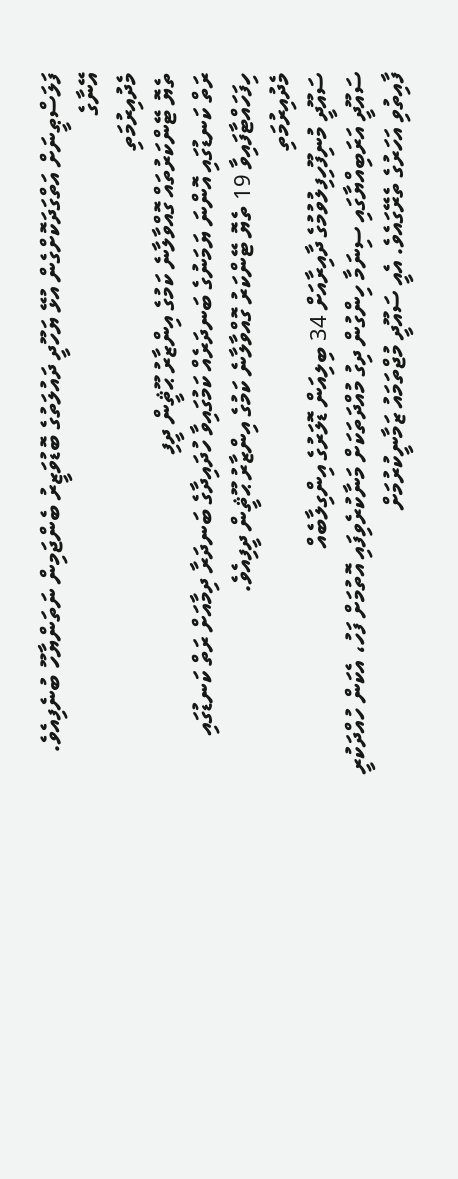ފަލަސްޠީނަށް އަތްގަދަކޮށްގެން އުޅޭ ޔަހޫދީ ދައުލަތުގެ ބޮޑުވަޒީރު ބެންޖަމިން ނަތަންޔާހޫ ބުނެފިއެވެ. އޭނާގެ
މެދުއިރުމަތި
ތެޔޮ ޓޭންކަރުތައް ގޮއްވާލާނެ ކަމުގެ އިންޒާރު ޙޫޘީން ދީފި
ރަތް ކަނޑުގައި އޮންނަ ޔަމަނުގެ ބަނދަރެއް ކަމުގައިވާ ހުދައިދާގެ ބަނދަރާ ދިމާއަށް ރަތް ކަނޑުގައި ހިފަހައްޓާފައިވާ 19 ތެޔޮ ޓޭންކަރު ގޮއްވާލާނެ ކަމުގެ އިންޒާރު ޙޫޘީން ދީފިއެވެ.
މެދުއިރުމަތި
ސައޫދީ މުނިފޫހިފިލުވުމުގެ ދާއިރާއަށް 34 ބިލިއަން ޑޮލަރުގެ އިންގިލާބެއް
ސައޫދީ އަރަބިއްޔާގައި ސިނަމާ ހިންގުން ދިގު މުއްދަތަކަށް މަނާކުރެވިފައި އޮތުމަށް ފަހު، އެކަން ހުއްދަކުރީ ފާއިތުވި އަހަރުގެ ތެރޭގައެވެ. އެއީ ސައޫދީ މުޖްތަމައު ޒަމާނީކުރުމަށް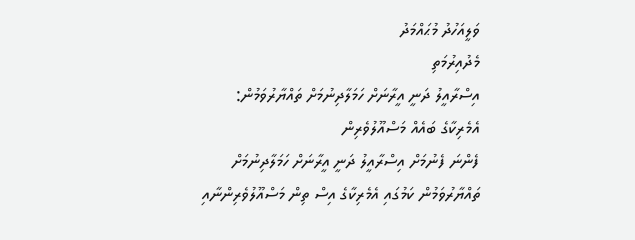ވަލީއަހުދު މުޙައްމަދު
މެދުއިރުމަތި
އިސްރާއީލު ދަނީ އީރާނަށް ހަމަލާދިނުމަށް ތައްޔާރުވަމުން: އެމެރިކާގެ ބައެއް މަސްއޫލުވެރިން
ފެންނަ ފެނުމަށް އިސްރާއީލު ދަނީ އީރާނަށް ހަމަލާދިނުމަށް ތައްޔާރުވަމުން ކަމުގައި އެމެރިކާގެ އިސް ތިން މަސްއޫލުވެރިންނާއި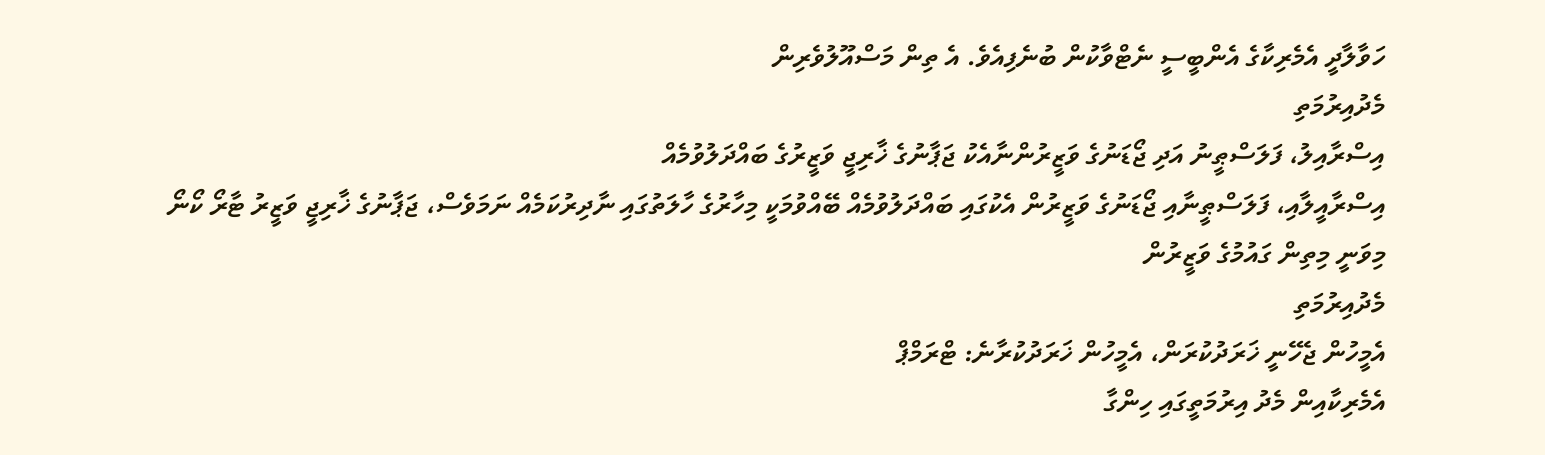ހަވާލާދީ އެމެރިކާގެ އެންބީސީ ނެޓްވާކުން ބުނެފިއެވެ. އެ ތިން މަސްއޫލުވެރިން
މެދުއިރުމަތި
އިސްރާއިލު، ފަލަސްޠީނު އަދި ޖޯޑަނުގެ ވަޒީރުންނާއެކު ޖަޕާނުގެ ޚާރިޖީ ވަޒީރުގެ ބައްދަލުވުމެއް
އިސްރާއީލާއި، ފަލަސްޠީނާއި ޖޯޑަނުގެ ވަޒީރުން އެކުގައި ބައްދަލުވުމެއް ބޭއްވުމަކީ މިހާރުގެ ހާލަތުގައި ނާދިރުކަމެއް ނަމަވެސް، ޖަޕާނުގެ ޚާރިޖީ ވަޒީރު ޓާރޯ ކޯނޯ މިވަނީ މިތިން ގައުމުގެ ވަޒީރުން
މެދުއިރުމަތި
އެމީހުން ޖެހޭނީ ޚަރަދުކުރަން، އެމީހުން ޚަރަދުކުރާނެ: ޓްރަމްޕް
އެމެރިކާއިން މެދު އިރުމަތީގައި ހިންގާ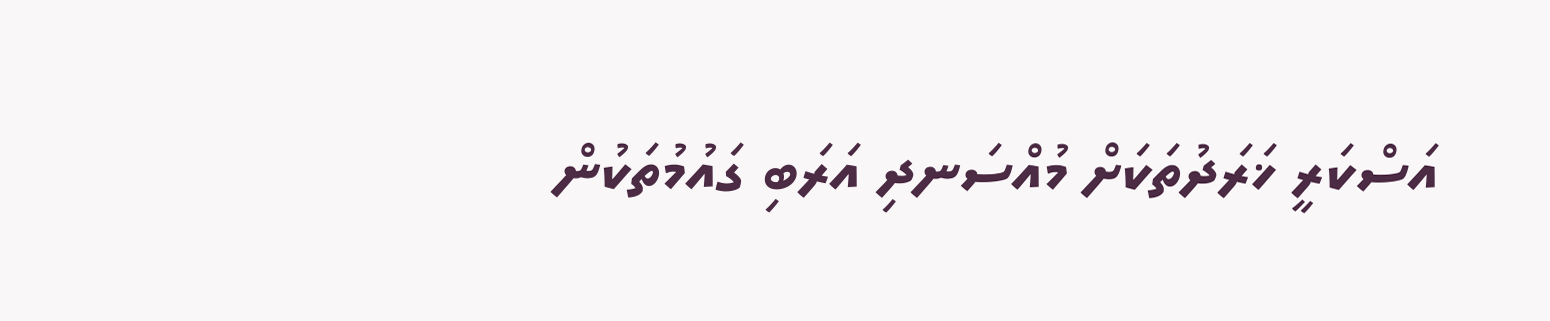އަސްކަރީ ޚަރަދުތަކަށް މުއްސަނދި އަރަބި ގައުމުތަކުން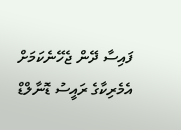ފައިސާ ދޭން ޖެހޭނެކަމަށް އެމެރިކާގެ ރައީސު ޑޮނާލްޑް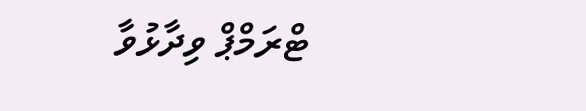ޓްރަމްޕް ވިދާޅުވާ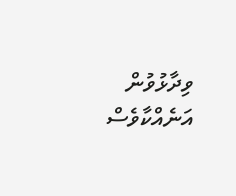ވިދާޅުވުން އަނެއްކާވެސް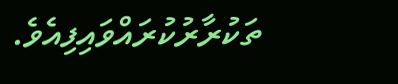ތަކުރާރުކުރައްވައިފިއެވެ.